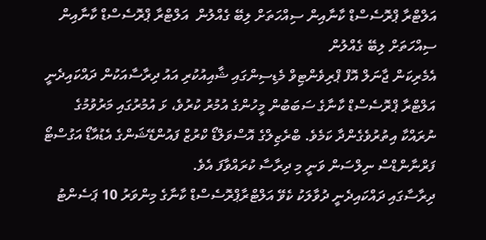އަލްޓްރާ ޕްރޮސެސްޑް ކާނާއިން ސިއްހަތަށް ލިބޭ ގެއްލުން  އަލްޓްރާ ޕްރޮސެސްޑް ކާނާއިން ސިއްހަތަށް ލިބޭ ގެއްލުން
އެމެރިކަން ޖާނަލް އޮފް ޕްރިވެންޓިވް މެޑިސިންގައި ޝާއިއުކުރި އައު ދިރާސާއަކުން ދައްކައިދެނީ އަލްޓްރާ ޕްރޮސެސްޑް ކާނާގެ ސަބަބުން މީހުންގެ އުމުރު ކުރުވެ، ޅަ އުމުރުގައި މަރުވުމުގެ ނުރައްކާ އިތުރުވެގެންދާ ކަމެވެ. ބްރެޒިލްގެ އޮސްވަލްޑޯ ކްރުޒް ފައުންޑޭޝަންގެ އެޑުއާޑޯ އަގުސްޓޯ ފަރްނާންޑްސް ނިލްސަން ވަނީ މި ދިރާސާ ކުރައްވާފަ އެވެ.
ދިރާސާގައި ދައްކައިދެނީ ދުވާލަކު ކެވޭ އަލްޓްރާޕްރޮސެސްޑް ކާނާގެ މިންވަރު 10 ޕަސެންޓު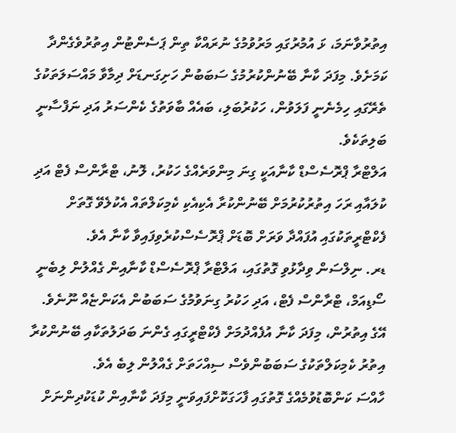އިތުރުވާނަމަ، ޅަ އުމުރުގައި މަރުވުމުގެ ނުރައްކާ ތިން ޕަސެންޓުން އިތުރުވެގެންދާ ކަމަށެވެ. މިފަދަ ކާނާ ބޭނުންކުރުމުގެ ސަބަބުން ހަށިގަނޑަށް ދިމާވާ މައްސަލަތަކުގެ ތެރޭގައި ހިމެނެނީ ފަލަވުން، ހަކުރުބަލި، ބައެއް ބާވަތުގެ ކެންސަރު އަދި ނަފްސާނީ ބަލިތަކެވެ.
އަލްޓްރާ ޕްރޮސެސްޑް ކާނާއަކީ ގިނަ މިންވަރެއްގެ ހަކުރު، ލޮނު، ޓްރާންސް ފެޓް އަދި ކުލައާއި ރަހަ އިތުރުކުރުމަށް ބޭނުންކުރާ އެކިއެކި ކެމިކަލްތައް އެކުލެވޭ ގޮތަށް ފެކްޓްރީތަކުގައި އުފައްދާ ވަރަށް ބޮޑަށް ޕްރޮސެސްކުރެވިފައިވާ ކާނާ އެވެ.
ޑރ. ނިލްސަން ވިދާޅުވި ގޮތުގައި، އަލްޓްރާ ޕްރޮސެސްޑް ކާނާއިން ގެއްލުން ލިބެނީ ސޯޑިއަމް، ޓްރާންސް ފެޓް، އަދި ހަކުރު ގިނަވުމުގެ ސަބަބުން އެކަންޏެއް ނޫނެވެ. އޭގެ އިތުރުން، މިފަދަ ކާނާ އުފެއްދުމަށް ފެކްޓްރީގައި ގެންނަ ބަދަލުތަކާއި ބޭނުންކުރާ އިތުރު ކެމިކަލްތަކުގެ ސަބަބުންވެސް ސިއްހަތަށް ގެއްލުން ލިބެ އެވެ.
ހާއްސަ ކަންބޮޑުވުމެއްގެ ގޮތުގައި ފާހަގަކޮށްފައިވަނީ މިފަދަ ކާނާއިން ކުޑަކުދިންނަށް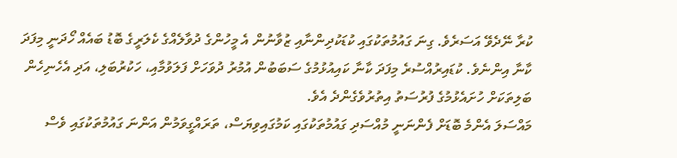ކުރާ ނޭދެވޭ އަސަރެވެ. ގިނަ ގައުމުތަކުގައި ކުޑަކުދިންނާއި ޒުވާނުން އެ މީހުންގެ ދުވާލެއްގެ ކެލަރީގެ ބޮޑު ބައެއް ހޯދަނީ މިފަދަ ކާނާ އިންނެވެ. ކުޑައިރުއްސުރެ މިފަދަ ކާނާ ކައިއުޅުމުގެ ސަބަބުން އުމުރު ދުވަހަށް ފަލަވުމާއި، ހަކުރުބަލި، އަދި އެހެނިހެން ބަލިތަކަށް ހުށައެޅުމުގެ ފުރުސަތު އިތުރުވެގެންދެ އެވެ.
މައްސަލަ އެންމެ ބޮޑަށް ފެންނަނީ މުއްސަދި ގައުމުތަކުގައި ކަމުގައިވިޔަސް، ތަރައްގީވަމުން އަންނަ ގައުމުތަކުގައި ވެސް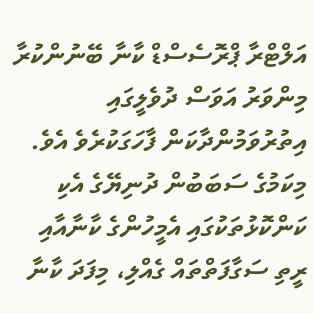އަލްޓްރާ ޕްރޮސެސްޑް ކާނާ ބޭނުންކުރާ މިންވަރު އަވަސް ދުވެލީގައި އިތުރުވަމުންދާކަން ފާހަގަކުރެވެ އެވެ. މިކަމުގެ ސަބަބުން ދުނިޔޭގެ އެކި ކަންކޮޅުތަކުގައި އެމީހުންގެ ކާނާއާއި ރީތި ސަގާފަތްތައް ގެއްލި، މިފަދަ ކާނާ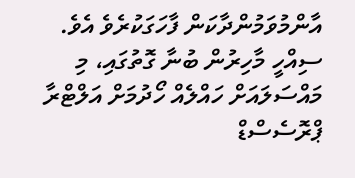އާންމުވަމުންދާކަން ފާހަގަކުރެވެ އެވެ.
ސިއްހީ މާހިރުން ބުނާ ގޮތުގައި، މި މައްސަލައަށް ހައްލެއް ހޯދުމަށް އަލްޓްރާ ޕްރޮސެސްޑް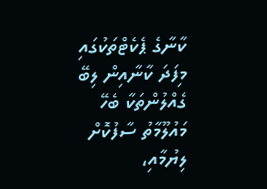ކާނާގެ ޕެކެޓްތަކުގައި މިފަދަ ކާނާއިން ލިބޭ ގެއްލުންތަކާ ބެހޭ މައުލޫމާތު ސާފުކޮށް ލިޔުމާއި،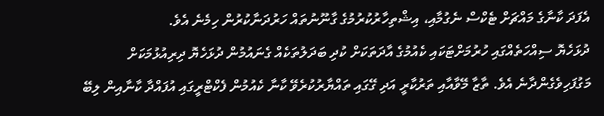އެފަދަ ކާނާގެ މައްޗަށް ޓެކްސް ނެގުމާއި، އިޝްތިހާރުކުރުމުގެ ގާނޫނުތައް ހަރުދަނާކުރުން ހިމެނެ އެވެ.
ދުޅަހެޔޮ ސިއްހަތެއްގައި ހުރުމަށްޓަކައި ކެއުމުގެ އާދަތަކަށް ކުދި ބަދަލުތަކެއް ގެނައުމުން ދުޅަހެޔޮ ދިރިއުޅުމަކަށް މަގުފަހިވެގެންދާނެ އެވެ. ތާޒާ މޭވާއާއި ތަރުކާރީ އަދި ގޭގައި ތައްޔާރުކުރެވޭ ކާނާ ކެއުމުން ފެކްޓްރީގައި އުފައްދާ ކާނާއިން ލިބޭ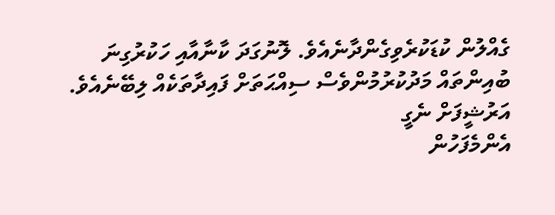ގެއްލުން ކުޑަކުރެވިގެންދާނެއެވެ. ލޮނުގަދަ ކާނާއާއި ހަކުރުގިނަ ބުއިންތައް މަދުކުރުމުންވެސް ސިއްޙަތަށް ފައިދާތަކެއް ލިބޭނެއެވެ.
އަރުޝީފަށް ނެގީ
އެންމެފަހުން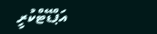އަޕްޑޭޓްކުރީ